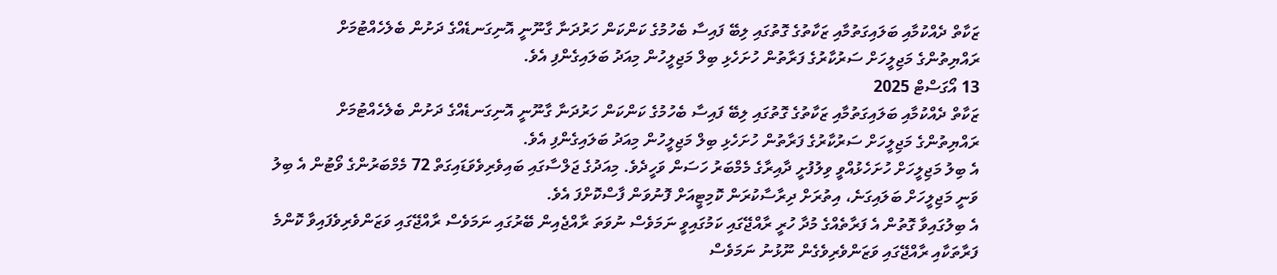ޒަކާތް ދެއްކުމާއި ބަލައިގަތުމާއި ޒަކާތުގެ ގޮތުގައި ލިބޭ ފައިސާ ބެހުމުގެ ކަންކަން ހަރުދަނާ ގާނޫނީ އޮނިގަނޑެއްގެ ދަށުން ބެލެހެއްޓުމަށް ރައްޔިތުންގެ މަޖިލީހަށް ސަރުކާރުގެ ފަރާތުން ހުށަހެޅި ބިލް މަޖިލީހުން މިއަދު ބަލައިގެންފި އެވެ.
13 އޯގަސްޓް 2025
ޒަކާތް ދެއްކުމާއި ބަލައިގަތުމާއި ޒަކާތުގެ ގޮތުގައި ލިބޭ ފައިސާ ބެހުމުގެ ކަންކަން ހަރުދަނާ ގާނޫނީ އޮނިގަނޑެއްގެ ދަށުން ބެލެހެއްޓުމަށް ރައްޔިތުންގެ މަޖިލީހަށް ސަރުކާރުގެ ފަރާތުން ހުށަހެޅި ބިލް މަޖިލީހުން މިއަދު ބަލައިގެންފި އެވެ.
އެ ބިލު މަޖިލީހަށް ހުށަހެޅުއްވީ ވިލުފުށީ ދާއިރާގެ މެމްބަރު ހަސަން ވަހީދެވެ. މިއަދުގެ ޖަލްސާގައި ބައިވެރިވެވަޑައިގަތް 72 މެމްބަރުންގެ ވޯޓުން އެ ބިލު ވަނީ މަޖިލީހަށް ބަލައިގަނެ، އިތުރަށް ދިރާސާކުރަން ކޮމިޓީއަށް ފޮނުވަން ފާސްކޮށްފަ އެވެ.
އެ ބިލުގައިވާ ގޮތުން އެ ފަރާތެއްގެ މުދާ ހުރީ ރާއްޖޭގައި ކަމުގައިވީ ނަމަވެސް ނުވަތަ ރާއްޖެއިން ބޭރުގައި ނަމަވެސް ރާއްޖޭގައި ވަޒަންވެރިވެފައިވާ ކޮންމެ ފަރާތަކާއި ރާއްޖޭގައި ވަޒަންވެރިވެގެން ނޫޅުނު ނަމަވެސް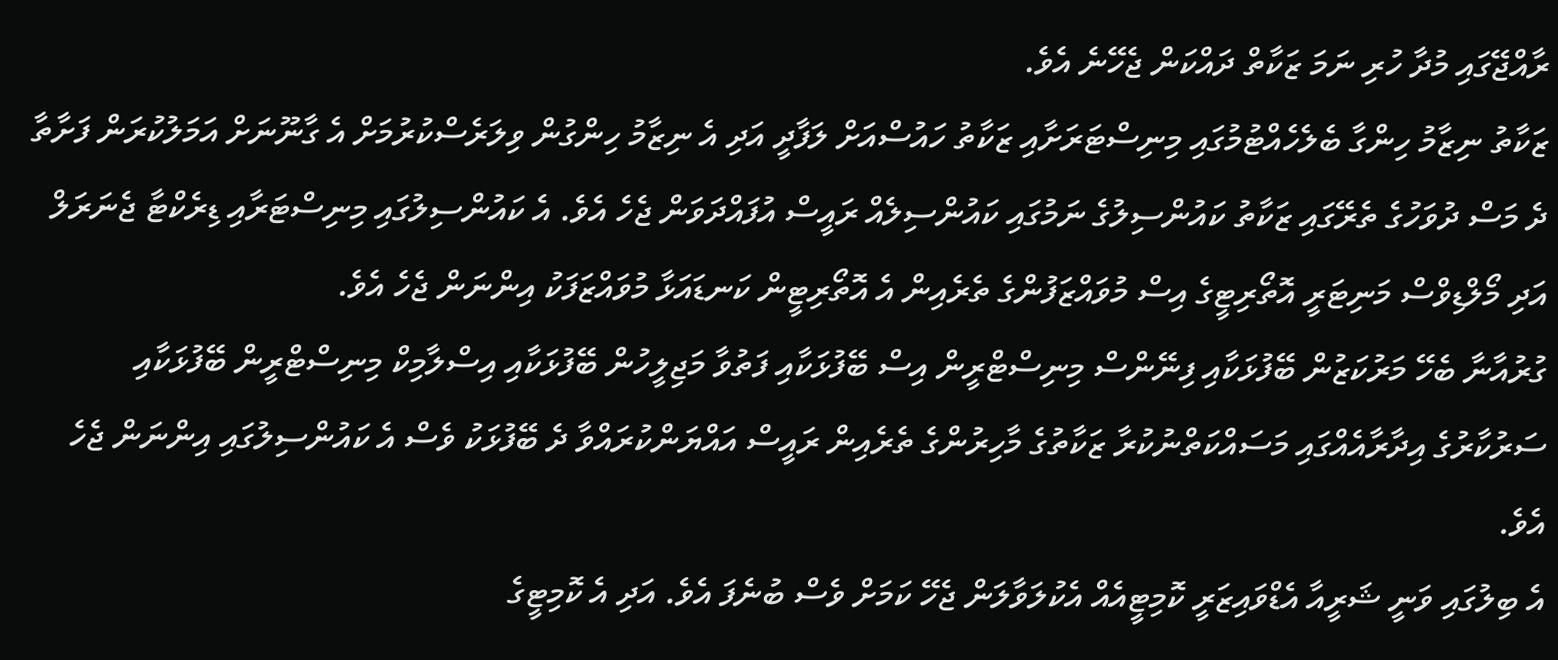ރާއްޖޭގައި މުދާ ހުރި ނަމަ ޒަކާތް ދައްކަން ޖެހޭނެ އެވެ.
ޒަކާތު ނިޒާމު ހިންގާ ބެލެހެއްޓުމުގައި މިނިސްޓަރަށާއި ޒަކާތު ހައުސްއަށް ލަފާދީ އަދި އެ ނިޒާމު ހިންގުން ވިލަރެސްކުރުމަށް އެ ގާނޫނަށް އަމަލުކުރަން ފަށާތާ ދެ މަސް ދުވަހުގެ ތެރޭގައި ޒަކާތު ކައުންސިލުގެ ނަމުގައި ކައުންސިލެއް ރައީސް އުފައްދަވަން ޖެހެ އެވެ. އެ ކައުންސިލުގައި މިނިސްޓަރާއި ޑިރެކްޓާ ޖެނަރަލް އަދި މޯލްޑިވްސް މަނިޓަރީ އޮތޯރިޓީގެ އިސް މުވައްޒަފުންގެ ތެރެއިން އެ އޮތޯރިޓީން ކަނޑައަޅާ މުވައްޒަފަކު އިންނަން ޖެހެ އެވެ.
ގުރުއާނާ ބެހޭ މަރުކަޒުން ބޭފުޅަކާއި ފިނޭންސް މިނިސްޓްރީން އިސް ބޭފުޅަކާއި ފަތުވާ މަޖިލީހުން ބޭފުޅަކާއި އިސްލާމިކް މިނިސްޓްރީން ބޭފުޅަކާއި ސަރުކާރުގެ އިދާރާއެއްގައި މަސައްކަތްނުކުރާ ޒަކާތުގެ މާހިރުންގެ ތެރެއިން ރައީސް އައްޔަންކުރައްވާ ދެ ބޭފުޅަކު ވެސް އެ ކައުންސިލުގައި އިންނަން ޖެހެ އެވެ.
އެ ބިލުގައި ވަނީ ޝަރީއާ އެޑްވައިޒަރީ ކޮމިޓީއެއް އެކުލަވާލަން ޖެހޭ ކަމަށް ވެސް ބުނެފަ އެވެ. އަދި އެ ކޮމިޓީގެ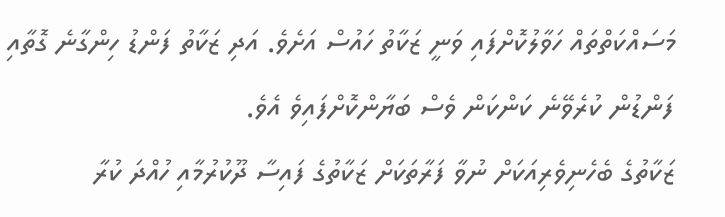މަސައްކަތްތައް ހަވާލުކޮށްފައި ވަނީ ޒަކާތު ހައުސް އަށެވެ. އަދި ޒަކާތު ފަންޑު ހިންގާނެ ގޮތާއި ފަންޑުން ކުރެވޭނެ ކަންކަން ވެސް ބަޔާންކޮށްފައިވެ އެވެ.
ޒަކާތުގެ ބެހެނިވެރިއަކަށް ނުވާ ފަރާތަކަށް ޒަކާތުގެ ފައިސާ ދޫކުރުމާއި ހުއްދަ ކުރާ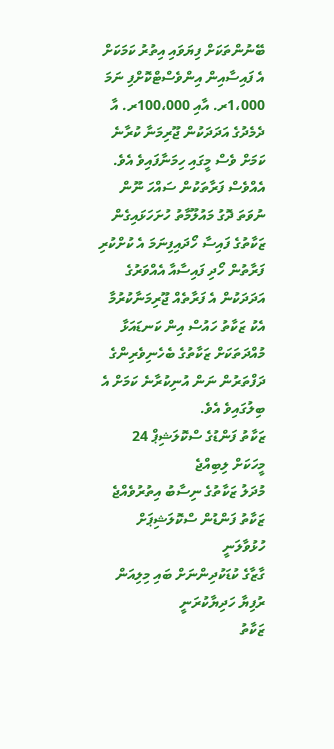ބޭނުންތަކަށް ފިޔަވައި އިތުރު ކަމަކަށް އެ ފައިސާއިން އިންވެސްޓްކޮށްފި ނަމަ 1،000ރ. އާއި 100،000ރ. އާ ދެމެދުގެ އަދަދަކުން ޖޫރިމަނާ ކުރާނެ ކަމަށް ވެސް މީގައި ހިމަނާފައިވެ އެވެ.
އެއްވެސް ފަރާތަކުން ސައްހަ ނޫން ނުވަތަ ދޮގު މައުލޫމާތު ހުށަހަޅައިގެން ޒަކާތުގެ ފައިސާ ހޯދައިފިނަމަ އެ ކުށްކުރި ފަރާތުން ހޯދި ފައިސާއާ އެއްވަރުގެ އަދަދަކުން އެ ފަރާތެއް ޖޫރިމަނާކުރުމާ އެކު ޒަކާތު ހައުސް އިން ކަނޑައަޅާ މުއްދަތަކަށް ޒަކާތުގެ ބެހެނިވެރިންގެ ދަފްތަރުން ނަން އުނިކުރާނެ ކަމަށް އެ ބިލުގައިވެ އެވެ.
ޒަކާތު ފަންޑުގެ ސްކޮލަޝިޕް 24 މީހަކަށް ލިބިއްޖެ
މުދަލު ޒަކާތުގެ ނިސާބު އިތުރުވެއްޖެ
ޒަކާތު ފަންޑުން ސްކޮލަޝިޕަށް ހުޅުވާލަނީ
ގާޒާގެ ކުޑަކުދިންނަށް ބައި މިލިއަން ރުފިޔާ ހަދިޔާކުރަނީ
ޒަކާތު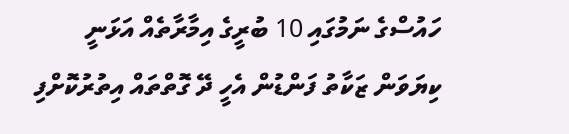ހައުސްގެ ނަމުގައި 10 ބުރީގެ އިމާރާތެއް އަޅަނީ
ކިޔަވަން ޒަކާތު ފަންޑުން އެހީ ދޭ ގޮތްތައް އިތުރުކޮށްފި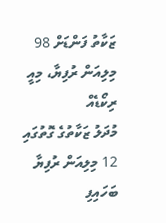ޒަކާތު ފަންޑަށް 98 މިލިއަން ރުފިޔާ، މިއީ ރިކޯޑެއް
މުދަލު ޒަކާތުގެ ގޮތުގައި 12 މިލިއަން ރުފިޔާ ބަހައިފި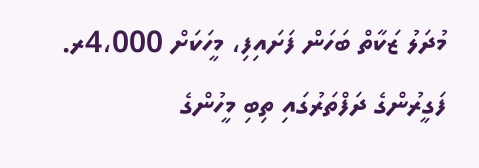މުދަލު ޒަކާތް ބަހަން ފަށައިފި، މީހަކަށް 4،000ރ.
ފަގީރުންގެ ދަފްތަރުގައި ތިބި މީހުންގެ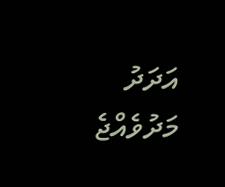އަދަދު މަދުވެއްޖެ